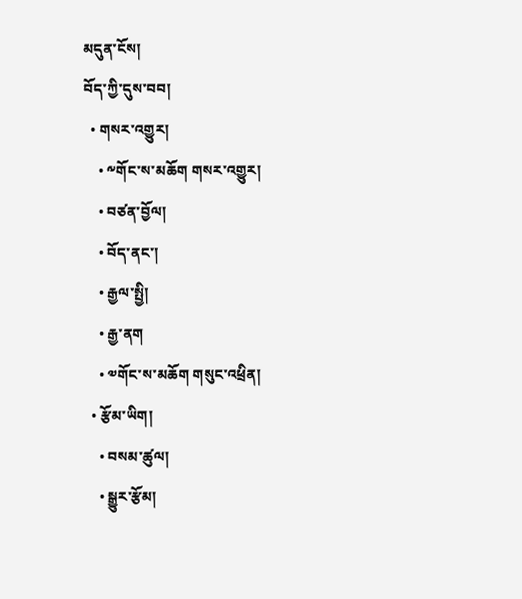མདུན་ངོས།
བོད་ཀྱི་དུས་བབ།
  • གསར་འགྱུར།
    • ༸གོང་ས་མཆོག གསར་འགྱུར།
    • བཙན་བྱོལ།
    • བོད་ནང་།
    • རྒྱལ་སྤྱི།
    • རྒྱ་ནག
    • ༧གོང་ས་མཆོག གསུང་འཕྲིན།
  • རྩོམ་ཡིག།
    • བསམ་ཚུལ།
    • སྒྱུར་རྩོམ།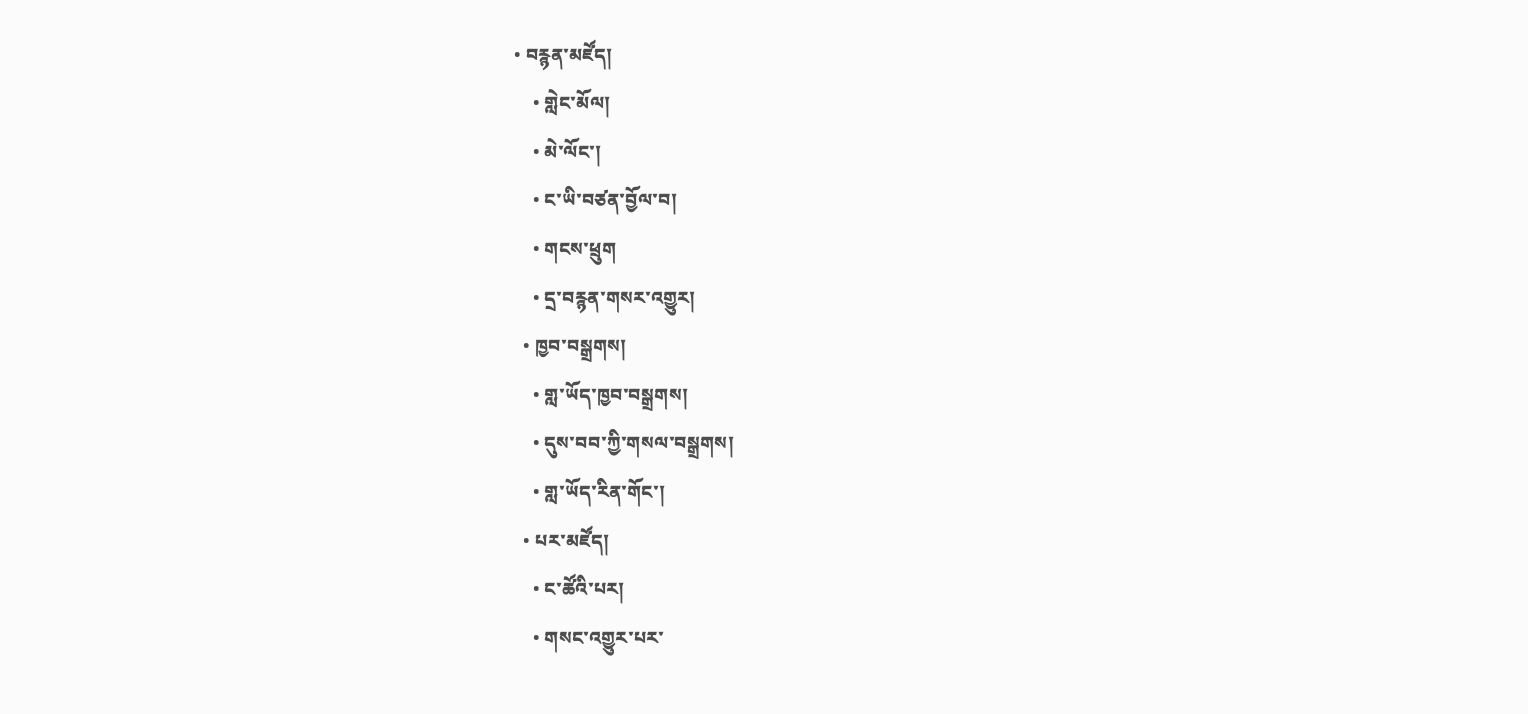• བརྙན་མཛོད།
    • གླེང་མོལ།
    • མེ་ལོང་།
    • ང་ཡི་བཙན་བྱོལ་བ།
    • གངས་ཕྲུག
    • དྲ་བརྙན་གསར་འགྱུར།
  • ཁྱབ་བསྒྲགས།
    • གླ་ཡོད་ཁྱབ་བསྒྲགས།
    • དུས་བབ་ཀྱི་གསལ་བསྒྲགས།
    • གླ་ཡོད་རིན་གོང་།
  • པར་མཛོད།
    • ང་ཚོའི་པར།
    • གསང་འགྱུར་པར་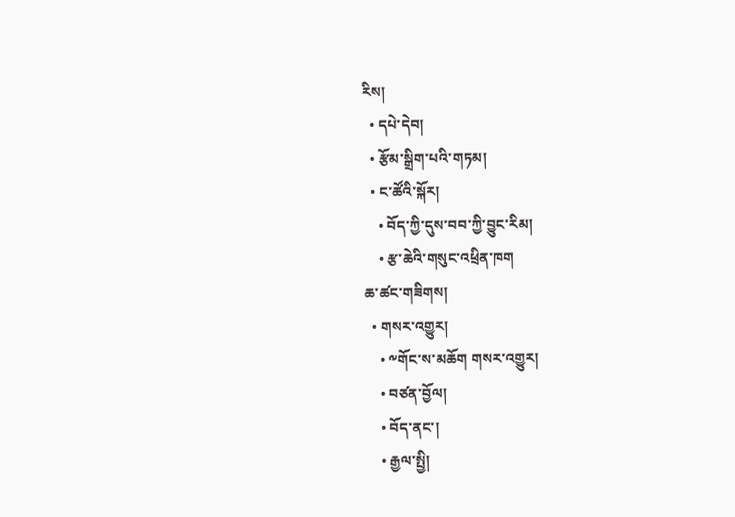རིས།
  • དཔེ་དེབ།
  • རྩོམ་སྒྲིག་པའི་གཏམ།
  • ང་ཚོའི་སྐོར།
    • བོད་ཀྱི་དུས་བབ་ཀྱི་བྱུང་རིམ།
    • རྩ་ཆེའི་གསུང་འཕྲིན་ཁག
ཆ་ཚང་གཟིགས།
  • གསར་འགྱུར།
    • ༸གོང་ས་མཆོག གསར་འགྱུར།
    • བཙན་བྱོལ།
    • བོད་ནང་།
    • རྒྱལ་སྤྱི།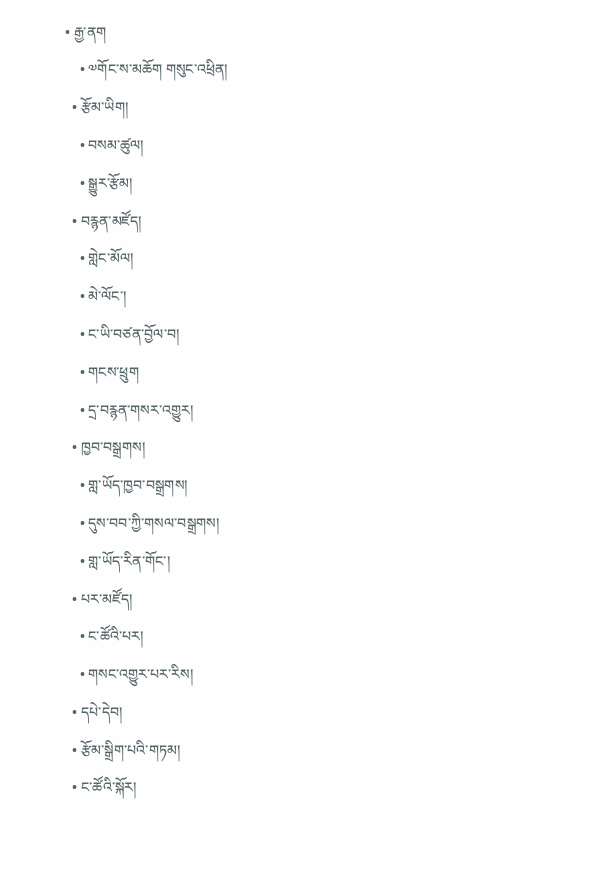• རྒྱ་ནག
    • ༧གོང་ས་མཆོག གསུང་འཕྲིན།
  • རྩོམ་ཡིག།
    • བསམ་ཚུལ།
    • སྒྱུར་རྩོམ།
  • བརྙན་མཛོད།
    • གླེང་མོལ།
    • མེ་ལོང་།
    • ང་ཡི་བཙན་བྱོལ་བ།
    • གངས་ཕྲུག
    • དྲ་བརྙན་གསར་འགྱུར།
  • ཁྱབ་བསྒྲགས།
    • གླ་ཡོད་ཁྱབ་བསྒྲགས།
    • དུས་བབ་ཀྱི་གསལ་བསྒྲགས།
    • གླ་ཡོད་རིན་གོང་།
  • པར་མཛོད།
    • ང་ཚོའི་པར།
    • གསང་འགྱུར་པར་རིས།
  • དཔེ་དེབ།
  • རྩོམ་སྒྲིག་པའི་གཏམ།
  • ང་ཚོའི་སྐོར།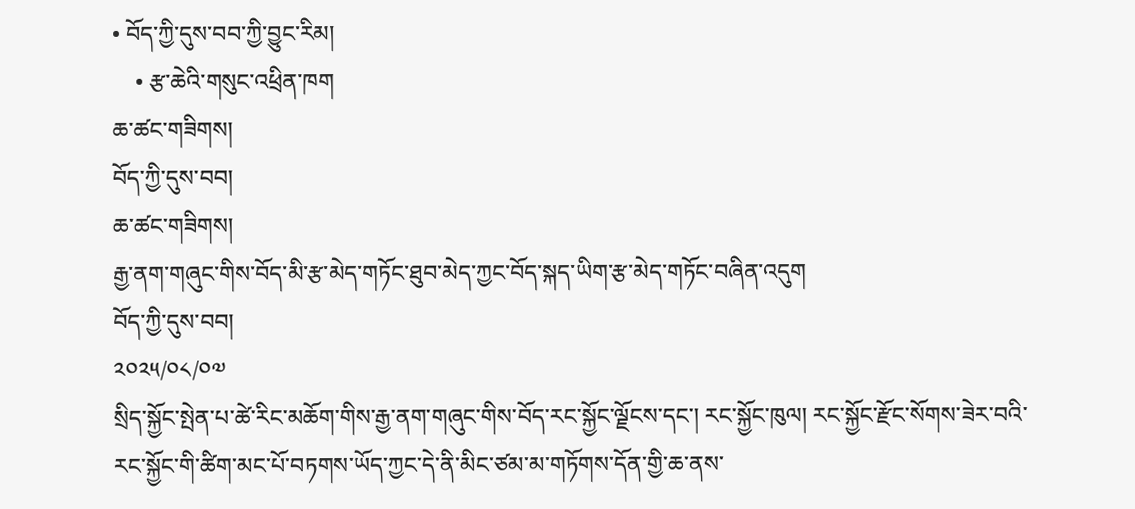• བོད་ཀྱི་དུས་བབ་ཀྱི་བྱུང་རིམ།
    • རྩ་ཆེའི་གསུང་འཕྲིན་ཁག
ཆ་ཚང་གཟིགས།
བོད་ཀྱི་དུས་བབ།
ཆ་ཚང་གཟིགས།
རྒྱ་ནག་གཞུང་གིས་བོད་མི་རྩ་མེད་གཏོང་ཐུབ་མེད་ཀྱང་བོད་སྐད་ཡིག་རྩ་མེད་གཏོང་བཞིན་འདུག
བོད་ཀྱི་དུས་བབ།
༢༠༢༥/༠༨/༠༧
སྲིད་སྐྱོང་སྤེན་པ་ཚེ་རིང་མཆོག་གིས་རྒྱ་ནག་གཞུང་གིས་བོད་རང་སྐྱོང་ལྗོངས་དང་། རང་སྐྱོང་ཁུལ། རང་སྐྱོང་རྫོང་སོགས་ཟེར་བའི་རང་སྐྱོང་གི་ཚིག་མང་པོ་བཏགས་ཡོད་ཀྱང་དེ་ནི་མིང་ཙམ་མ་གཏོགས་དོན་གྱི་ཆ་ནས་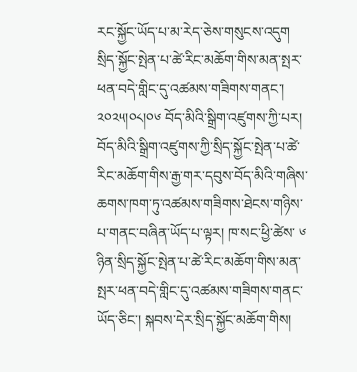རང་སྐྱོང་ཡོད་པ་མ་རེད་ཅེས་གསུངས་འདུག
སྲིད་སྐྱོང་སྤེན་པ་ཚེ་རིང་མཆོག་གིས་མན་སྤར་ཕན་བདེ་གླིང་དུ་འཚམས་གཟིགས་གནང་། ༢༠༢༥།༠༨།༠༦ བོད་མིའི་སྒྲིག་འཛུགས་ཀྱི་པར།
བོད་མིའི་སྒྲིག་འཛུགས་ཀྱི་སྲིད་སྐྱོང་སྤེན་པ་ཚེ་རིང་མཆོག་གིས་རྒྱ་གར་དབུས་བོད་མིའི་གཞིས་ཆགས་ཁག་ཏུ་འཚམས་གཟིགས་ཐེངས་གཉིས་པ་གནང་བཞིན་ཡོད་པ་ལྟར། ཁ་སང་ཕྱི་ཚེས་ ༦ ཉིན་སྲིད་སྐྱོང་སྤེན་པ་ཚེ་རིང་མཆོག་གིས་མན་སྤར་ཕན་བདེ་གླིང་དུ་འཚམས་གཟིགས་གནང་ཡོད་ཅིང་། སྐབས་དེར་སྲིད་སྐྱོང་མཆོག་གིས།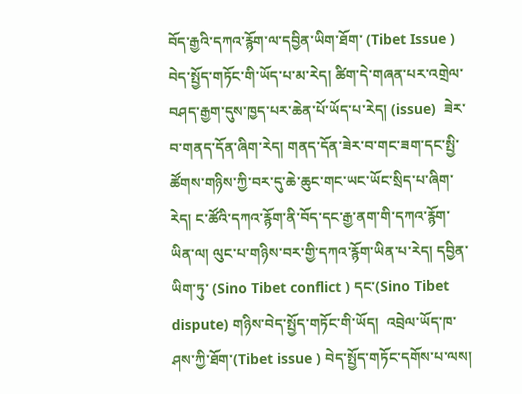བོད་རྒྱའི་དཀའ་རྙོག་ལ་དབྱིན་ཡིག་ཐོག་ (Tibet Issue ) བེད་སྤྱོད་གཏོང་གི་ཡོད་པ་མ་རེད། ཚིག་དེ་གཞན་པར་འགྲེལ་བཤད་རྒྱག་དུས་ཁྱད་པར་ཆེན་པོ་ཡོད་པ་རེད། (issue)  ཟེར་བ་གནད་དོན་ཞིག་རེད། གནད་དོན་ཟེར་བ་གང་ཟག་དང་སྤྱི་ཚོགས་གཉིས་ཀྱི་བར་དུ་ཆེ་ཆུང་གང་ཡང་ཡོང་སྲིད་པ་ཞིག་རེད། ང་ཚོའི་དཀའ་རྙོག་ནི་བོད་དང་རྒྱ་ནག་གི་དཀའ་རྙོག་ཡིན་ལ། ལུང་པ་གཉིས་བར་གྱི་དཀའ་རྙོག་ཡིན་པ་རེད། དབྱིན་ཡིག་ཏུ་ (Sino Tibet conflict ) དང་(Sino Tibet dispute) གཉིས་བེད་སྤྱོད་གཏོང་གི་ཡོད།  འབྲེལ་ཡོད་ཁ་ཤས་ཀྱི་ཐོག་(Tibet issue ) བེད་སྤྱོད་གཏོང་དགོས་པ་ལས།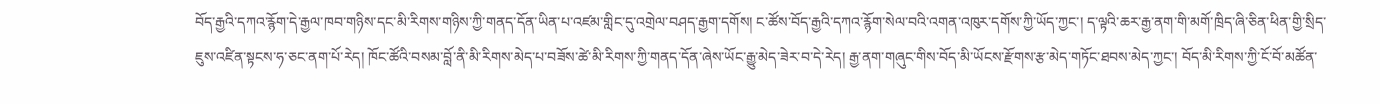བོད་རྒྱའི་དཀའ་རྙོག་དེ་རྒྱལ་ཁབ་གཉིས་དང་མི་རིགས་གཉིས་ཀྱི་གནད་དོན་ཡིན་པ་འཛམ་གླིང་དུ་འགྲེལ་བཤད་རྒྱག་དགོས། ང་ཚོས་བོད་རྒྱའི་དཀའ་རྙོག་སེལ་བའི་འགན་འཁུར་དགོས་ཀྱི་ཡོད་ཀྱང་། ད་ལྟའི་ཆར་རྒྱ་ནག་གི་མགོ་ཁྲིད་ཞི་ཅིན་ཕིན་གྱི་སྲིད་ཇུས་འཛིན་སྟངས་ཧ་ཅང་ནག་པོ་རེད། ཁོང་ཚོའི་བསམ་བློ་ནི་མི་རིགས་མེད་པ་བཟོས་ཚེ་མི་རིགས་ཀྱི་གནད་དོན་ཞེས་ཡོང་རྒྱུ་མེད་ཟེར་བ་དེ་རེད། རྒྱ་ནག་གཞུང་གིས་བོད་མི་ཡོངས་རྫོགས་རྩ་མེད་གཏོང་ཐབས་མེད་ཀྱང་། བོད་མི་རིགས་ཀྱི་ངོ་བོ་མཚོན་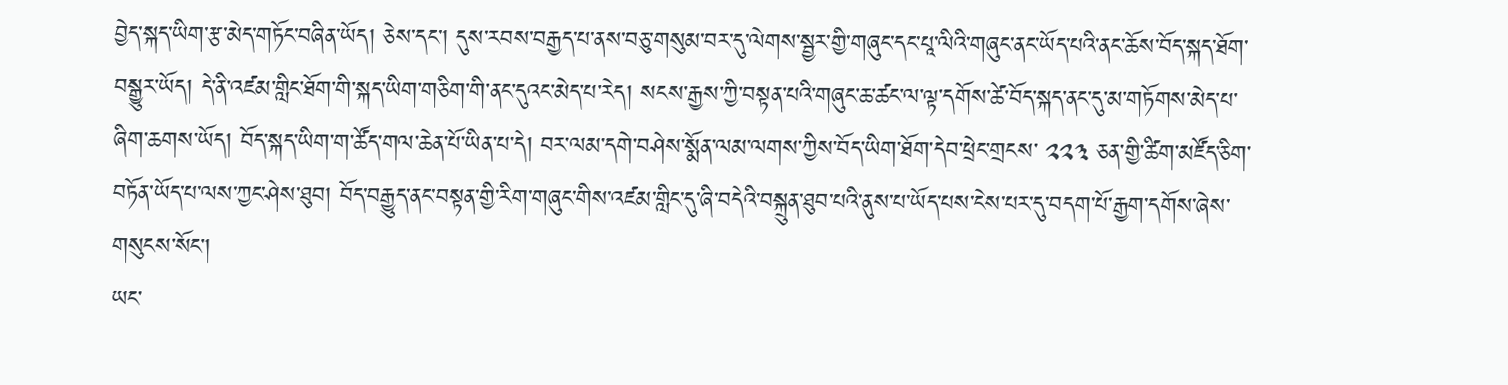བྱེད་སྐད་ཡིག་རྩ་མེད་གཏོང་བཞིན་ཡོད། ཅེས་དང་། དུས་རབས་བརྒྱད་པ་ནས་བཅུ་གསུམ་བར་དུ་ལེགས་སྦྱར་གྱི་གཞུང་དང་པཱ་ལིའི་གཞུང་ནང་ཡོད་པའི་ནང་ཆོས་བོད་སྐད་ཐོག་བསྒྱུར་ཡོད། དེ་ནི་འཛམ་གླིང་ཐོག་གི་སྐད་ཡིག་གཅིག་གི་ནང་དུའང་མེད་པ་རེད། སངས་རྒྱས་ཀྱི་བསྟན་པའི་གཞུང་ཆ་ཚང་ལ་ལྟ་དགོས་ཚེ་བོད་སྐད་ནང་དུ་མ་གཏོགས་མེད་པ་ཞིག་ཆགས་ཡོད། བོད་སྐད་ཡིག་ག་ཚོད་གལ་ཆེན་པོ་ཡིན་པ་དེ། བར་ལམ་དགེ་བཤེས་སྨོན་ལམ་ལགས་ཀྱིས་བོད་ཡིག་ཐོག་དེབ་ཕྲེང་གྲངས་ ༢༢༣ ཅན་གྱི་ཚིག་མཛོད་ཅིག་བཏོན་ཡོད་པ་ལས་ཀྱང་ཤེས་ཐུབ། བོད་བརྒྱུད་ནང་བསྟན་གྱི་རིག་གཞུང་གིས་འཛམ་གླིང་དུ་ཞི་བདེའི་བསྐྲུན་ཐུབ་པའི་ནུས་པ་ཡོད་པས་ངེས་པར་དུ་བདག་པོ་རྒྱག་དགོས་ཞེས་གསུངས་སོང་།
ཡང་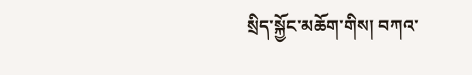སྲིད་སྐྱོང་མཆོག་གིས། བཀའ་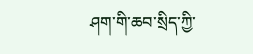ཤག་གི་ཆབ་སྲིད་ཀྱི་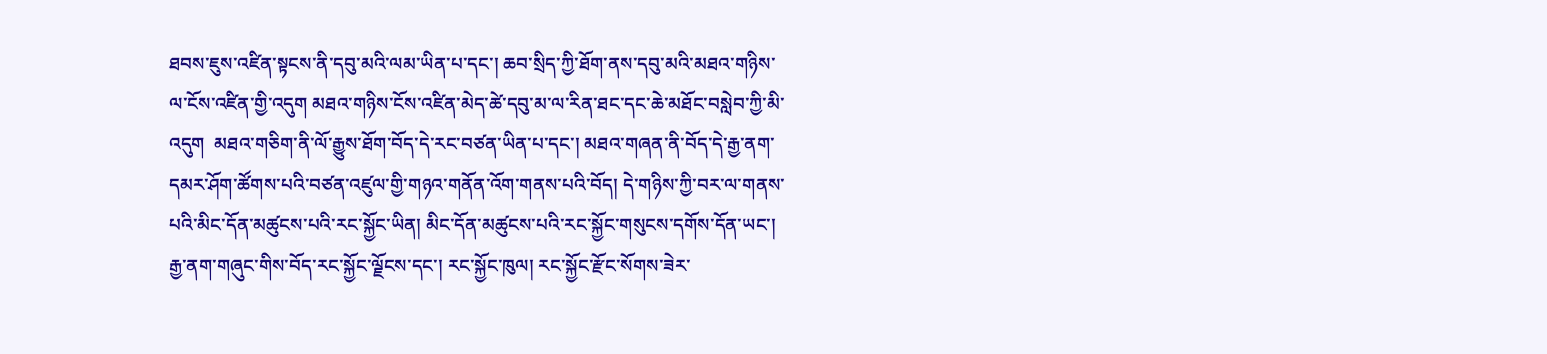ཐབས་ཇུས་འཛིན་སྟངས་ནི་དབུ་མའི་ལམ་ཡིན་པ་དང་། ཆབ་སྲིད་ཀྱི་ཐོག་ནས་དབུ་མའི་མཐའ་གཉིས་ལ་ངོས་འཛིན་གྱི་འདུག མཐའ་གཉིས་ངོས་འཛིན་མེད་ཚེ་དབུ་མ་ལ་རིན་ཐང་དང་ཆེ་མཐོང་བསླེབ་ཀྱི་མི་འདུག  མཐའ་གཅིག་ནི་ལོ་རྒྱུས་ཐོག་བོད་དེ་རང་བཙན་ཡིན་པ་དང་། མཐའ་གཞན་ནི་བོད་དེ་རྒྱ་ནག་དམར་ཤོག་ཚོགས་པའི་བཙན་འཛུལ་གྱི་གཉའ་གནོན་འོག་གནས་པའི་བོད། དེ་གཉིས་ཀྱི་བར་ལ་གནས་པའི་མིང་དོན་མཚུངས་པའི་རང་སྐྱོང་ཡིན། མིང་དོན་མཚུངས་པའི་རང་སྐྱོང་གསུངས་དགོས་དོན་ཡང་། རྒྱ་ནག་གཞུང་གིས་བོད་རང་སྐྱོང་ལྗོངས་དང་། རང་སྐྱོང་ཁུལ། རང་སྐྱོང་རྫོང་སོགས་ཟེར་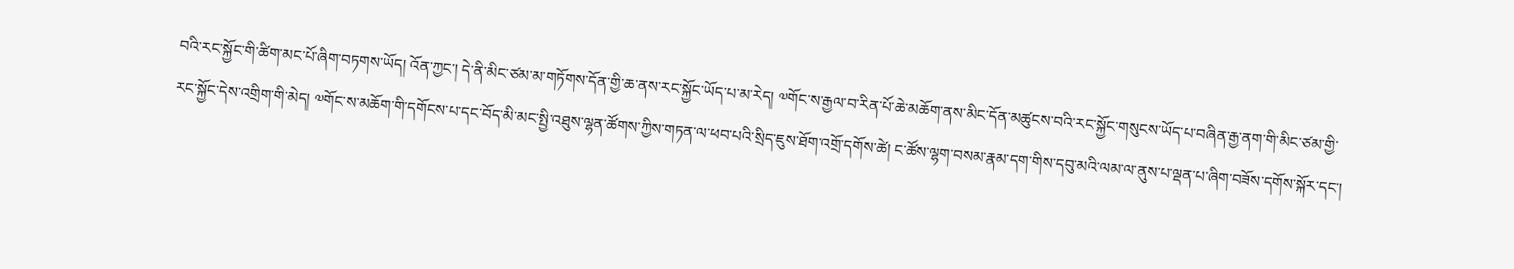བའི་རང་སྐྱོང་གི་ཚིག་མང་པོ་ཞིག་བཏགས་ཡོད། འོན་ཀྱང་། དེ་ནི་མིང་ཙམ་མ་གཏོགས་དོན་གྱི་ཆ་ནས་རང་སྐྱོང་ཡོད་པ་མ་རེད། ༧གོང་ས་རྒྱལ་བ་རིན་པོ་ཆེ་མཆོག་ནས་མིང་དོན་མཚུངས་བའི་རང་སྐྱོང་གསུངས་ཡོད་པ་བཞིན་རྒྱ་ནག་གི་མིང་ཙམ་གྱི་རང་སྐྱོང་དེས་འགྲིག་གི་མེད། ༧གོང་ས་མཆོག་གི་དགོངས་པ་དང་བོད་མི་མང་སྤྱི་འཐུས་ལྷན་ཚོགས་ཀྱིས་གཏན་ལ་ཕབ་པའི་སྲིད་ཇུས་ཐོག་འགྲོ་དགོས་ཚེ། ང་ཚོས་ལྷག་བསམ་རྣམ་དག་གིས་དབུ་མའི་ལམ་ལ་ནུས་པ་ལྡན་པ་ཞིག་བཟོས་དགོས་སྐོར་དང་།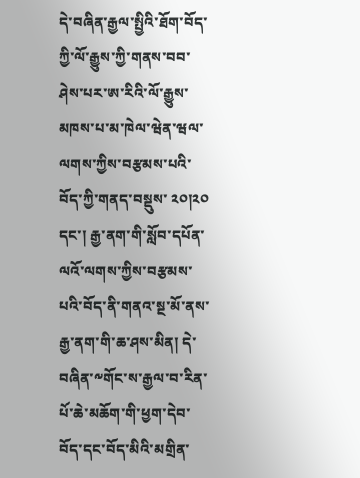དེ་བཞིན་རྒྱལ་སྤྱིའི་ཐོག་བོད་ཀྱི་ལོ་རྒྱུས་ཀྱི་གནས་བབ་ཤེས་པར་ཨ་རིའི་ལོ་རྒྱུས་མཁས་པ་མ་ཁེལ་ཝེན་ཝལ་ལགས་ཀྱིས་བརྩམས་པའི་བོད་ཀྱི་གནད་བསྡུས་ ༢༠།༢༠ དང་། རྒྱ་ནག་གི་སློབ་དཔོན་ལའོ་ལགས་ཀྱིས་བརྩམས་པའི་བོད་ནི་གནའ་སྔ་མོ་ནས་རྒྱ་ནག་གི་ཆ་ཤས་མིན། དེ་བཞིན་༸གོང་ས་རྒྱལ་བ་རིན་པོ་ཆེ་མཆོག་གི་ཕྱག་དེབ་བོད་དང་བོད་མིའི་མགྲིན་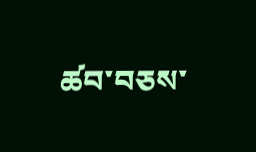ཚབ་བཅས་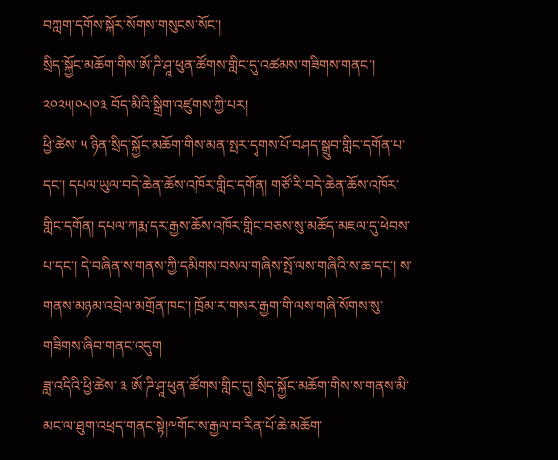བཀླག་དགོས་སྐོར་སོགས་གསུངས་སོང་།
སྲིད་སྐྱོང་མཆོག་གིས་ཨོ་ཌི་ཤཱ་ཕུན་ཚོགས་གླིང་དུ་འཚམས་གཟིགས་གནང་། ༢༠༢༥།༠༨།༠༣ བོད་མིའི་སྒྲིག་འཛུགས་ཀྱི་པར།
ཕྱི་ཚེས་ ༥ ཉིན་སྲིད་སྐྱོང་མཆོག་གིས་མན་སྤར་དྭགས་པོ་བཤད་སྒྲུབ་གླིང་དགོན་པ་དང་། དཔལ་ཡུལ་བདེ་ཆེན་ཆོས་འཁོར་གླིང་དགོན། གཙོ་རི་བདེ་ཆེན་ཆོས་འཁོར་གླིང་དགོན། དཔལ་ཀརྨ་དར་རྒྱས་ཆོས་འཁོར་གླིང་བཅས་སུ་མཆོད་མཇལ་དུ་ཕེབས་པ་དང་། དེ་བཞིན་ས་གནས་ཀྱི་དམིགས་བསལ་གཞིས་སྤོ་ལས་གཞིའི་ས་ཆ་དང་། ས་གནས་མཉམ་འབྲེལ་མགྲོན་ཁང་། ཁྲོམ་ར་གསར་རྒྱག་གི་ལས་གཞི་སོགས་སུ་གཟིགས་ཞིབ་གནང་འདུག
ཟླ་འདིའི་ཕྱི་ཚེས་ ༣ ཨོ་ཌི་ཤཱ་ཕུན་ཚོགས་གླིང་དུ། སྲིད་སྐྱོང་མཆོག་གིས་ས་གནས་མི་མང་ལ་ཐུག་འཕྲད་གནང་སྟེ།༸གོང་ས་རྒྱལ་བ་རིན་པོ་ཆེ་མཆོག་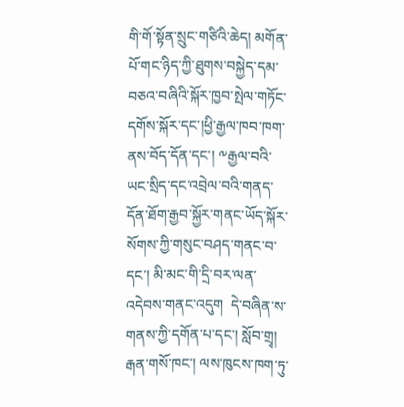གི་གོ་སྟོན་སྲུང་གཙིའི་ཆེད། མགོན་པོ་གང་ཉིད་ཀྱི་ཐུགས་བསྐྱེད་དམ་བཅའ་བཞིའི་སྐོར་ཁྱབ་སྤེལ་གཏོང་དགོས་སྐོར་དང་།ཕྱི་རྒྱལ་ཁབ་ཁག་ནས་བོད་དོན་དང་། ༸རྒྱལ་བའི་ཡང་སྲིད་དང་འབྲེལ་བའི་གནད་དོན་ཐོག་རྒྱབ་སྐྱོར་གནང་ཡོད་སྐོར་སོགས་ཀྱི་གསུང་བཤད་གནང་བ་དང་། མི་མང་གི་དྲི་བར་ལན་འདེབས་གནང་འདུག  དེ་བཞིན་ས་གནས་ཀྱི་དགོན་པ་དང་། སློབ་གྲྭ། རྒན་གསོ་ཁང་། ལས་ཁུངས་ཁག་ཏུ་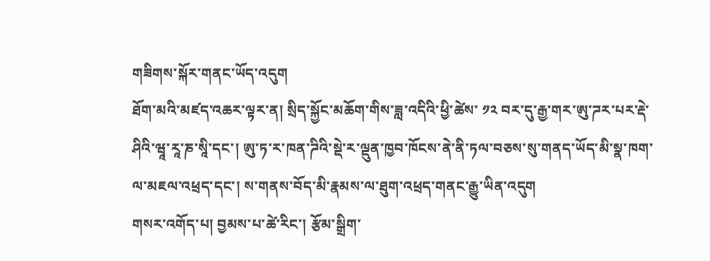གཟིགས་སྐོར་གནང་ཡོད་འདུག
ཐོག་མའི་མཛད་འཆར་ལྟར་ན། སྲིད་སྐྱོང་མཆོག་གིས་ཟླ་འདིའི་ཕྱི་ཚེས་ ༡༢ བར་དུ་རྒྱ་གར་ཨུ་ཌར་པར་རྡེ་ཤིའི་ཝཱ་རཱ་ཎ་སཱི་དང་། ཨུ་ཏ་ར་ཁན་ཌིའི་སྡེ་ར་ལྡུན་ཁྱབ་ཁོངས་ནེ་ནི་ཏལ་བཅས་སུ་གནད་ཡོད་མི་སྣ་ཁག་ལ་མཇལ་འཕྲད་དང་། ས་གནས་བོད་མི་རྣམས་ལ་ཐུག་འཕྲད་གནང་རྒྱུ་ཡིན་འདུག
གསར་འགོད་པ། བྱམས་པ་ཚེ་རིང་། རྩོམ་སྒྲིག་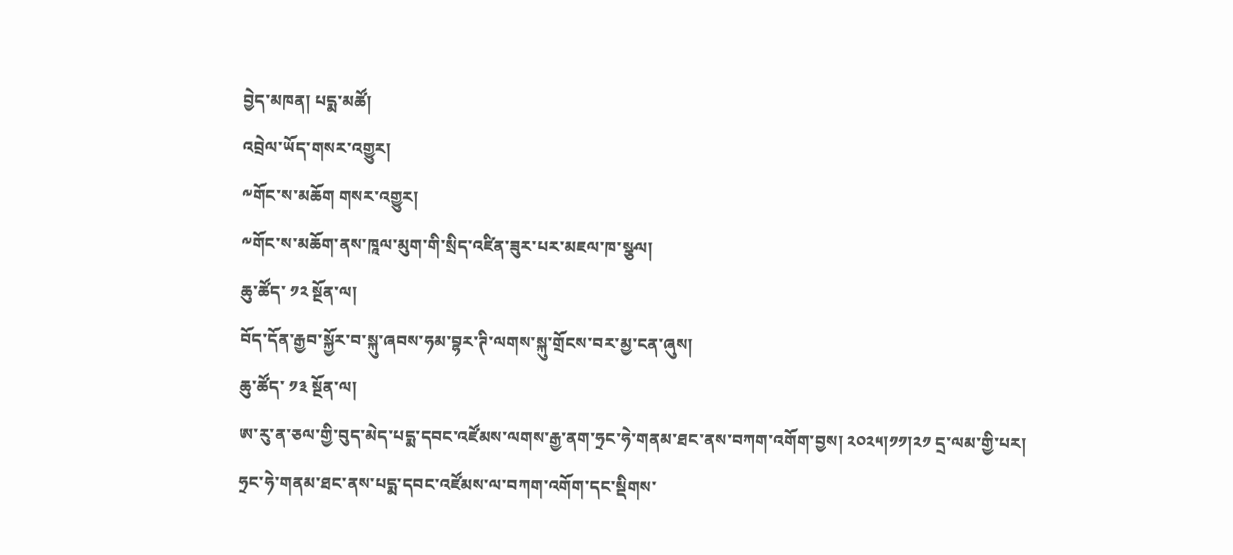བྱེད་མཁན། པདྨ་མཚོ།
འབྲེལ་ཡོད་གསར་འགྱུར།
༸གོང་ས་མཆོག གསར་འགྱུར།
༸གོང་ས་མཆོག་ནས་ཁཱལ་མུག་གི་སྲིད་འཛིན་ཟུར་པར་མཇལ་ཁ་སྩལ།
ཆུ་ཚོད་ ༡༢ སྔོན་ལ།
བོད་དོན་རྒྱབ་སྐྱོར་བ་སྐུ་ཞབས་ཧམ་བྷར་ཊི་ལགས་སྐུ་གྲོངས་བར་མྱ་ངན་ཞུས།
ཆུ་ཚོད་ ༡༣ སྔོན་ལ།
ཨ་རུ་ན་ཅལ་གྱི་བུད་མེད་པདྨ་དབང་འཛོམས་ལགས་རྒྱ་ནག་ཧྲང་ཧེ་གནམ་ཐང་ནས་བཀག་འགོག་བྱས། ༢༠༢༥།༡༡།༢༡ དྲ་ལམ་གྱི་པར།
ཧྲང་ཧེ་གནམ་ཐང་ནས་པདྨ་དབང་འཛོམས་ལ་བཀག་འགོག་དང་སྡིགས་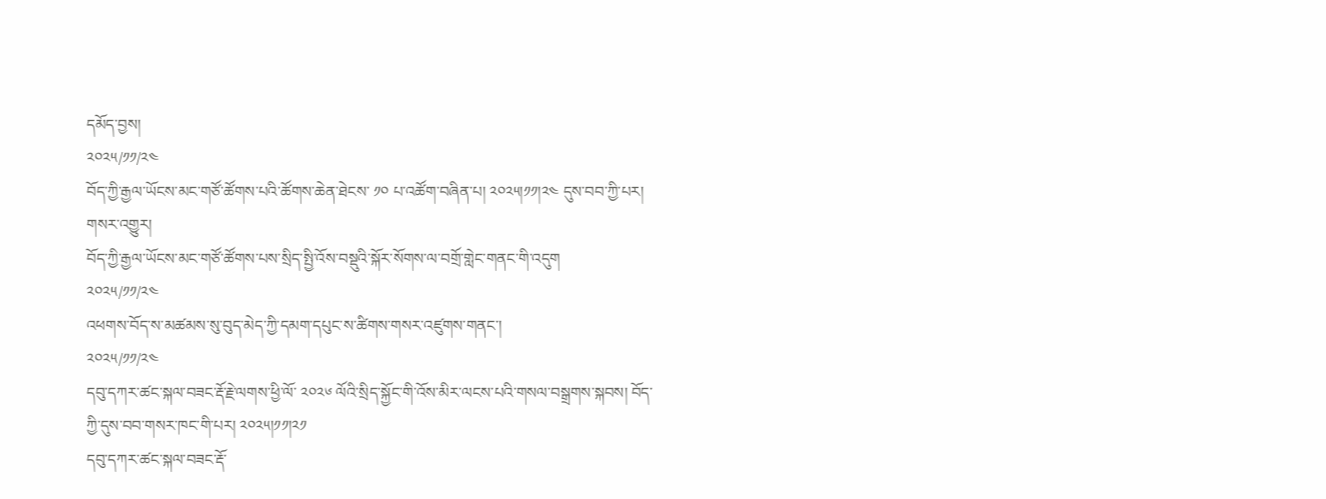དམོད་བྱས།
༢༠༢༥/༡༡/༢༤
བོད་ཀྱི་རྒྱལ་ཡོངས་མང་གཙོ་ཚོགས་པའི་ཚོགས་ཆེན་ཐེངས་ ༡༠ པ་འཚོག་བཞིན་པ། ༢༠༢༥།༡༡།༢༤ དུས་བབ་ཀྱི་པར།
གསར་འགྱུར།
བོད་ཀྱི་རྒྱལ་ཡོངས་མང་གཙོ་ཚོགས་པས་སྲིད་སྤྱི་འོས་བསྡུའི་སྐོར་སོགས་ལ་བགྲོ་གླེང་གནང་གི་འདུག
༢༠༢༥/༡༡/༢༤
འཕགས་བོད་ས་མཚམས་སུ་བུད་མེད་ཀྱི་དམག་དཔུང་ས་ཚིགས་གསར་འཛུགས་གནང་།
༢༠༢༥/༡༡/༢༤
དབུ་དཀར་ཚང་སྐལ་བཟང་རྡོ་རྗེ་ལགས་ཕྱི་ལོ་ ༢༠༢༦ ལོའི་སྲིད་སྐྱོང་གི་འོས་མིར་ལངས་པའི་གསལ་བསྒྲགས་སྐབས། བོད་ཀྱི་དུས་བབ་གསར་ཁང་གི་པར། ༢༠༢༥།༡༡།༢༡
དབུ་དཀར་ཚང་སྐལ་བཟང་རྡོ་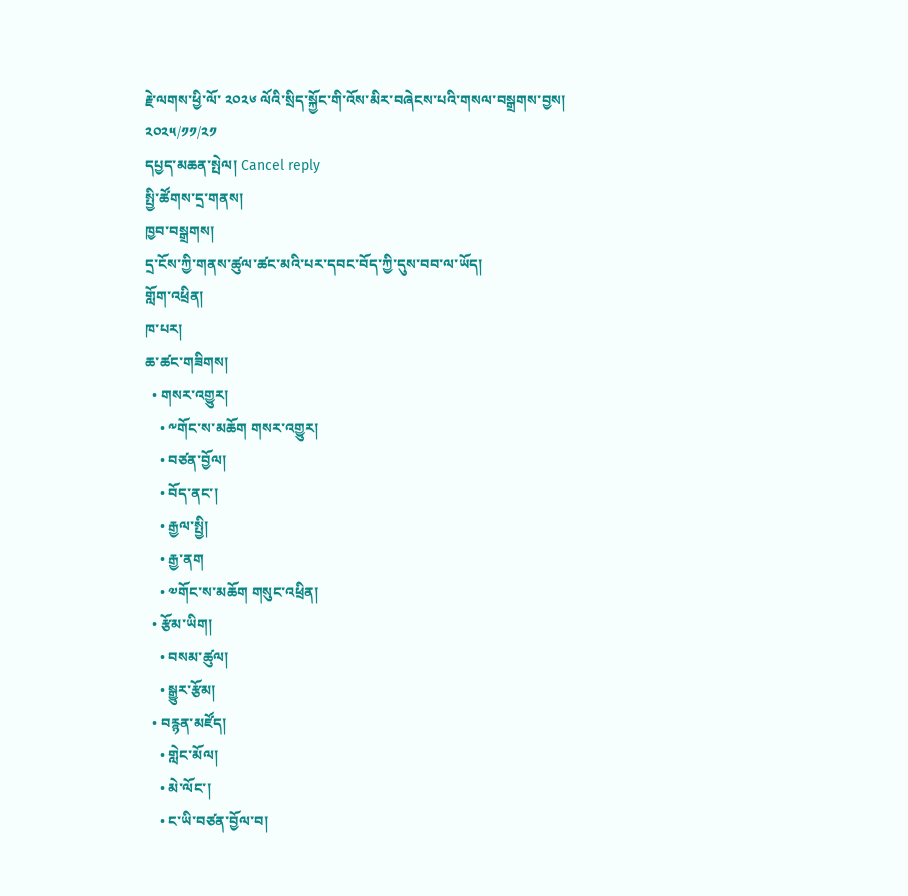རྗེ་ལགས་ཕྱི་ལོ་ ༢༠༢༦ ལོའི་སྲིད་སྐྱོང་གི་འོས་མིར་བཞེངས་པའི་གསལ་བསྒྲགས་བྱས།
༢༠༢༥/༡༡/༢༡
དཔྱད་མཆན་སྤེལ། Cancel reply
སྤྱི་ཚོགས་དྲ་གནས།
ཁྱབ་བསྒྲགས།
དྲ་ངོས་ཀྱི་གནས་ཚུལ་ཚང་མའི་པར་དབང་བོད་ཀྱི་དུས་བབ་ལ་ཡོད།
གློག་འཕྲིན།
ཁ་པར།
ཆ་ཚང་གཟིགས།
  • གསར་འགྱུར།
    • ༸གོང་ས་མཆོག གསར་འགྱུར།
    • བཙན་བྱོལ།
    • བོད་ནང་།
    • རྒྱལ་སྤྱི།
    • རྒྱ་ནག
    • ༧གོང་ས་མཆོག གསུང་འཕྲིན།
  • རྩོམ་ཡིག།
    • བསམ་ཚུལ།
    • སྒྱུར་རྩོམ།
  • བརྙན་མཛོད།
    • གླེང་མོལ།
    • མེ་ལོང་།
    • ང་ཡི་བཙན་བྱོལ་བ།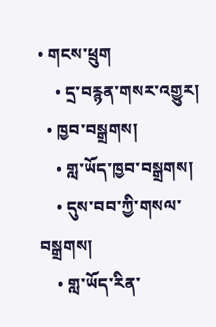• གངས་ཕྲུག
    • དྲ་བརྙན་གསར་འགྱུར།
  • ཁྱབ་བསྒྲགས།
    • གླ་ཡོད་ཁྱབ་བསྒྲགས།
    • དུས་བབ་ཀྱི་གསལ་བསྒྲགས།
    • གླ་ཡོད་རིན་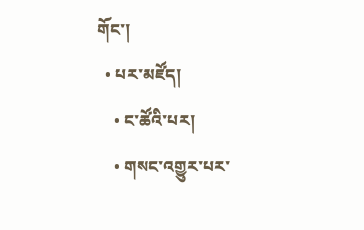གོང་།
  • པར་མཛོད།
    • ང་ཚོའི་པར།
    • གསང་འགྱུར་པར་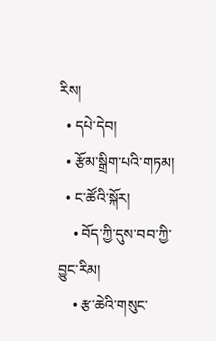རིས།
  • དཔེ་དེབ།
  • རྩོམ་སྒྲིག་པའི་གཏམ།
  • ང་ཚོའི་སྐོར།
    • བོད་ཀྱི་དུས་བབ་ཀྱི་བྱུང་རིམ།
    • རྩ་ཆེའི་གསུང་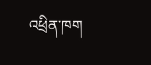འཕྲིན་ཁག